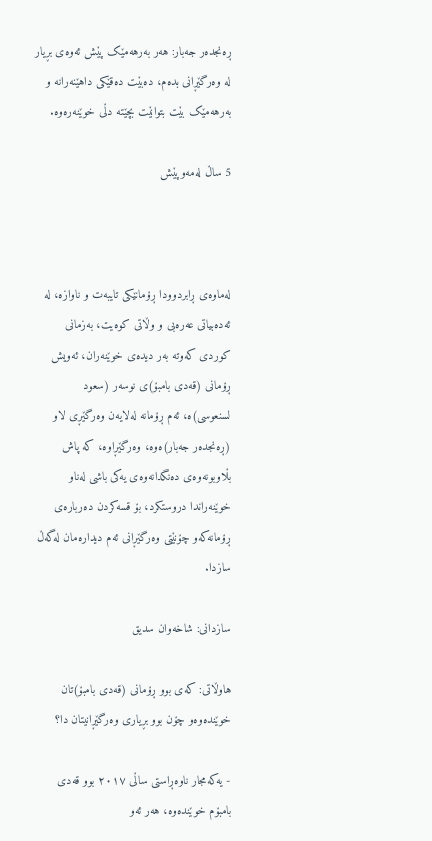ڕەنجدەر جەبار: هەر بەرهەمێک پێش ئەوەی بڕیار لە وەرگێڕانی بدەم، دەبێت دەقێکی داهێنەرانە و بەرهەمێک بێت بتوانێت بچێتە دڵی خوێنەرەوە.

5 ساڵ لەمەوپێش



له‌ماوه‌ى ڕابردوودا ڕۆمانێکى تایبه‌ت و ناوازه‌، له‌ ئه‌ده‌بیاتى عه‌ره‌بى و وڵاتى کوه‌یت، به‌زمانى کوردى که‌وته‌ به‌ر دیده‌ى خوێنه‌ران، ئه‌ویش ڕۆمانى (قه‌دى بامبۆ)ى نوسه‌ر (سعود لسنعوسى)ه‌، ئه‌م ڕۆمانه‌ له‌لایه‌ن وه‌رگێڕى لاو (ڕه‌نجده‌ر جه‌بار)ه‌وه‌، وه‌رگێڕاوه‌، که‌ پاش بڵاوبونه‌وه‌ى ده‌نگدانه‌وه‌ى یه‌کى باشى له‌ناو خوێنه‌راندا دروستکرد، بۆ قسه‌کردن ده‌رباره‌ى ڕۆمانه‌که‌و چۆنێتى وه‌رگێڕانى ئه‌م دیداره‌مان له‌گه‌ڵ سازدا.

سازدانى: شاخه‌وان سدیق

هاوڵاتی: کەى بوو ڕۆمانى (قەدى بامبۆ)تان خوێندەوەو چۆن بوو بڕیارى وەرگێڕانیتان دا؟

- یەکەمجار ناوەڕاستی ساڵی ٢٠١٧ بوو قەدی بامبۆم خوێندەوە، هەر ئەو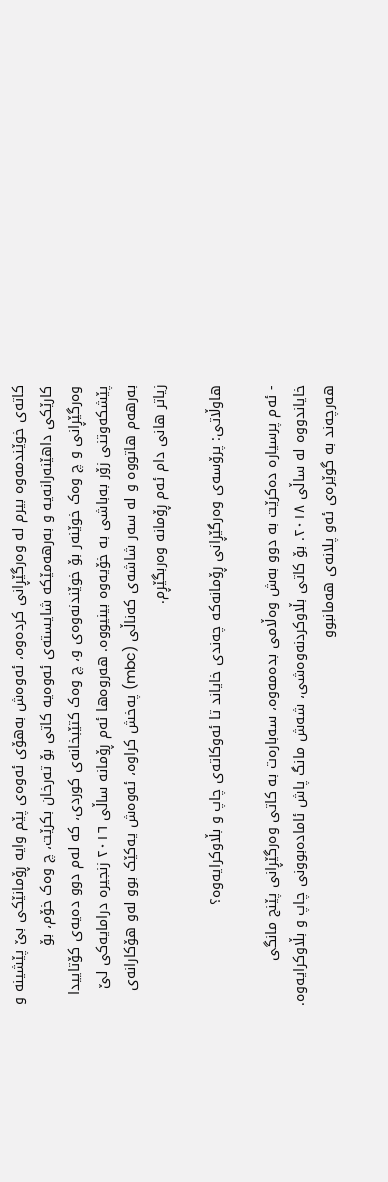کاتەی خوێندمەوە بیرم لە وەرگێڕانی کردەوە، ئەوەش بەهۆی ئەوەی پێم وایە ڕۆمانێکی بێ پێشینە و کارێکی داهێنەرانەیە و بەرهەمێکە شایستەی ئەوەیە کاتی بۆ تەرخان بکرێت، چ وەک خۆم، بۆ وەرگێڕانی و چ وەک خوێنەر بۆ خوێندنەوەی و، چ وەک کتێبخانەی کوردی، کە لەم دوو دەیەی کۆتاییدا پێشکەوتنی زۆر بەباشی بە خۆیەوە بینیووە. هەروەها ئەم ڕۆمانە ساڵی ٢٠١٦ زنجیرە درامایەکی لێ بەرهەم هاتووە و لە سەر شاشەی کەناڵی (mbc) پەخش کراوە، ئەوەش یەکێک بوو لەو هۆکارانەی زیاتر هانی دام ئەم ڕۆمانە وەربگێڕم.

هاوڵاتی: پرۆسەى وەرگێڕانى ڕۆمانەکە چەندى خایاند تا ئەوکاتەى چاپ و بڵاوکرایەوە؟

- ئەم پرسیارە دەکرێت بە دوو بەش وەڵامی بدەمەوە، سەبارەت بە کاتی وەرگێڕانی پێنج مانگی خایاندووە لە ساڵی ٢٠١٨. بۆ کاتی بڵاوکردنەوەشی، شەش مانگ پاش ئامادەبوونی چاپ و بڵاوکرایەوە. هەرچەند بە گوێرەی ئەو پلانەی هەمانبوو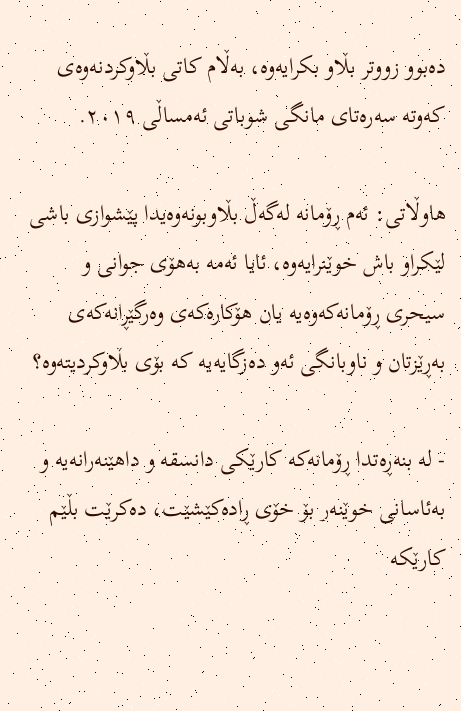دەبوو زووتر بڵاو بکرایەوە، بەڵام کاتی بڵاوکردنەوەی کەوتە سەرەتای مانگی شوباتی ئەمساڵی ٢٠١٩.

هاوڵاتی: ئەم ڕۆمانە لەگەڵ بڵاوبونەوەیدا پێشوازى باشى لێکراو باش خوێنرایەوە، ئایا ئەمە بەهۆى جوانى و سیحرى ڕۆمانەکەوەیە یان هۆکارەکەى وەرگێڕانەکەى بەڕێزتان و ناوبانگى ئەو دەزگایەیە کە بۆى بڵاوکردیتەوە؟

- لە بنەڕەتدا ڕۆمانەکە کارێکی دانسقە و داهێنەرانەیە و بەئاسانی خوێنەر بۆ خۆی ڕادەکێشێت، دەکرێت بڵێم کارێکە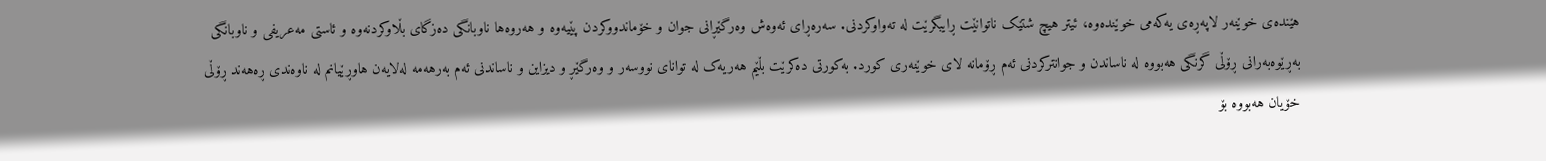هێندەی خوێنەر لاپەڕەی یەکەمی خوێندەوە، ئیتر هیچ شتێک ناتوانێت ڕایبگرێت لە تەواوکردنی. سەرەڕای ئەوەش وەرگێڕانی جوان و خۆماندووکردن پێیەوە و هەروەها ناوبانگی دەزگای بڵاوکردنەوە و ئاستی مەعریفی و ناوبانگی بەڕێوەبەرانی ڕۆڵی گرنگی هەبووە لە ناساندن و جوانترکردنی ئەم ڕۆمانە لای خوێنەری کورد. بەکورتی دەکرێت بڵێم هەریەک لە توانای نووسەر و وەرگێڕ و دیزاین و ناساندنی ئەم بەرهەمە لەلایەن هاوڕێیانم لە ناوەندی ڕەهەند ڕۆڵی خۆیان هەبووە بۆ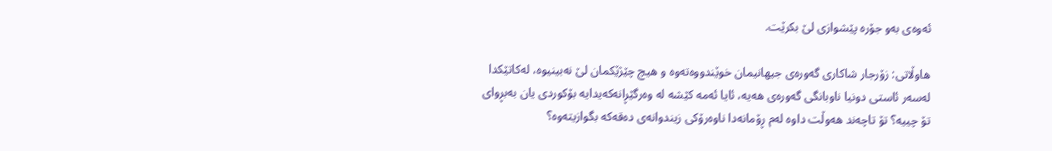ئەوەی بەو جۆرە پێشوازی لێ بکرێت.

هاوڵاتی: زۆرجار شاکارى گەورەى جیهانیمان خوێندووەتەوە و هیچ چێژێکمان لێ نەبینیوە، لەکاتێکدا لەسەر ئاستى دونیا ناوبانگى گەورەى هەیە، ئایا ئەمە کێشە لە وەرگێڕانەکەیدایە بۆکوردى یان بەبڕواى تۆ چییە؟ تۆ تاچەند هەوڵت داوە لەم ڕۆمانەدا ناوەرۆکى زیندوانەى دەقەکە بگوازیتەوە؟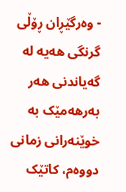- وەرگێڕان ڕۆڵی گرنگی هەیە لە گەیاندنی هەر بەرهەمێک بە خوێنەرانی زمانی دووەم، کاتێک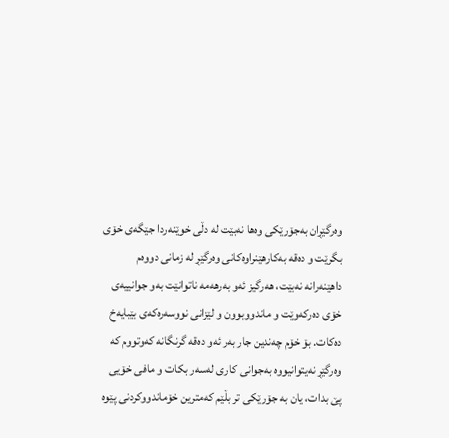وەرگێڕان بەجۆرێکی وەها نەبێت لە دڵی خوێنەردا جێگەی خۆی بگرێت و دەقە بەکارهێنراوەکانی وەرگێڕ لە زمانی دووەم داهێنەرانە نەبێت، هەرگیز ئەو بەرهەمە ناتوانێت بەو جوانییەی خۆی دەرکەوێت و ماندووبوون و لێزانی نووسەرەکەی بێبایەخ دەکات. بۆ خۆم چەندین جار بەر ئەو دەقە گرنگانە کەوتووم کە وەرگێڕ نەیتوانیووە بەجوانی کاری لەسەر بکات و مافی خۆیی پێ بدات، یان بە جۆرێکی تر بڵێم کەمترین خۆماندووکردنی پێوە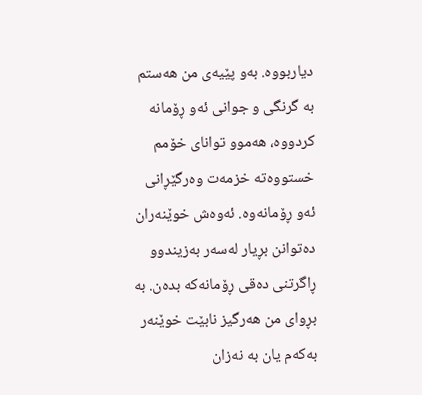دیاربووە. بەو پێیەی من هەستم بە گرنگی و جوانی ئەو ڕۆمانە کردووە، هەموو توانای خۆمم خستووەتە خزمەت وەرگێڕانی ئەو ڕۆمانەوە. ئەوەش خوێنەران دەتوانن بڕیار لەسەر بەزیندوو ڕاگرتنی دەقی ڕۆمانەکە بدەن. بە بڕوای من هەرگیز نابێت خوێنەر بەکەم یان بە نەزان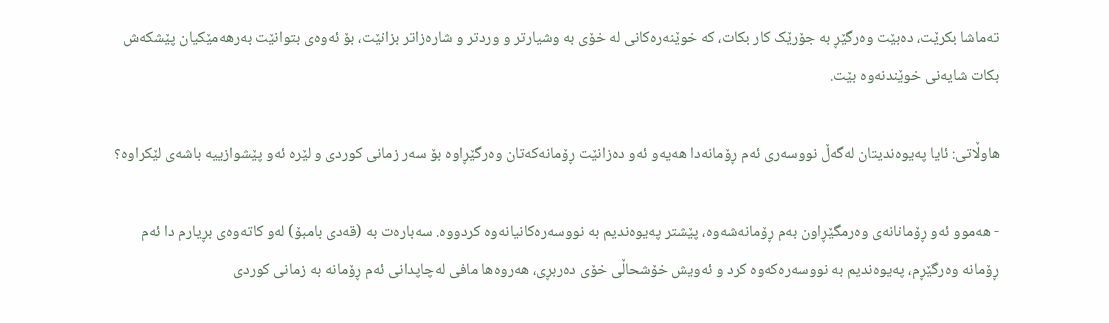تەماشا بکرێت، دەبێت وەرگێڕ بە جۆرێک کار بکات، کە خوێنەرەکانی لە خۆی بە وشیارتر و وردتر و شارەزاتر بزانێت، بۆ ئەوەی بتوانێت بەرهەمێکیان پێشکەش بکات شایەنی خوێندنەوە بێت.

هاوڵاتی: ئایا پەیوەندیتان لەگەڵ نووسەرى ئەم ڕۆمانەدا هەیەو ئەو دەزانێت ڕۆمانەکەتان وەرگێڕاوە بۆ سەر زمانى کوردى و لێرە ئەو پێشوازییە باشەى لێکراوە؟

- هەموو ئەو ڕۆمانانەی وەرمگێڕاون بەم ڕۆمانەشەوە، پێشتر پەیوەندیم بە نووسەرەکانیانەوە کردووە. سەبارەت بە (قەدی بامبۆ) لەو کاتەوەی بڕیارم دا ئەم ڕۆمانە وەرگێڕم، پەیوەندیم بە نووسەرەکەوە کرد و ئەویش خۆشحاڵی خۆی دەربڕی، هەروەها مافی لەچاپدانی ئەم ڕۆمانە بە زمانی کوردی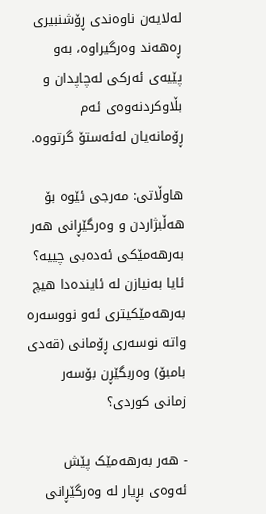لەلایەن ناوەندی ڕۆشنبیری ڕەهەند وەرگیراوە، بەو پێیەی ئەرکی لەچاپدان و بڵاوکردنەوەی ئەم ڕۆمانەیان لەئەستۆ گرتووە.

هاوڵاتی: مەرجى ئێوە بۆ هەڵبژاردن و وەرگێڕانى هەر بەرهەمێکى ئەدەبى چییە؟ ئایا بەنیازن لە ئایندەدا هیچ بەرهەمێکیترى ئەو نووسەرە واتە نوسەرى ڕۆمانى (قەدى بامبۆ) وەربگێڕن بۆسەر زمانى کوردى؟

- هەر بەرهەمێک پێش ئەوەی بڕیار لە وەرگێڕانی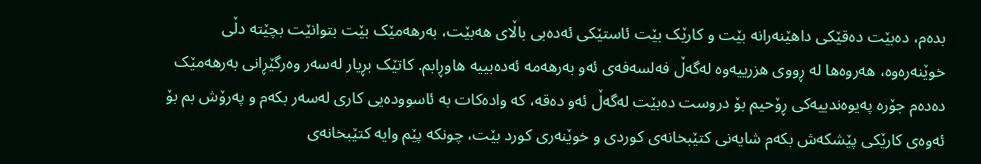بدەم، دەبێت دەقێکی داهێنەرانە بێت و کارێک بێت ئاستێکی ئەدەبی باڵای هەبێت، بەرهەمێک بێت بتوانێت بچێتە دڵی خوێنەرەوە، هەروەها لە ڕووی هزرییەوە لەگەڵ فەلسەفەی ئەو بەرهەمە ئەدەبییە هاوڕابم. کاتێک بڕیار لەسەر وەرگێڕانی بەرهەمێک دەدەم جۆرە پەیوەندییەکی ڕۆحیم بۆ دروست دەبێت لەگەڵ ئەو دەقە، کە وادەکات بە ئاسوودەیی کاری لەسەر بکەم و پەرۆش بم بۆ ئەوەی کارێکی پێشکەش بکەم شایەنی کتێبخانەی کوردی و خوێنەری کورد بێت، چونکە پێم وایە کتێبخانەی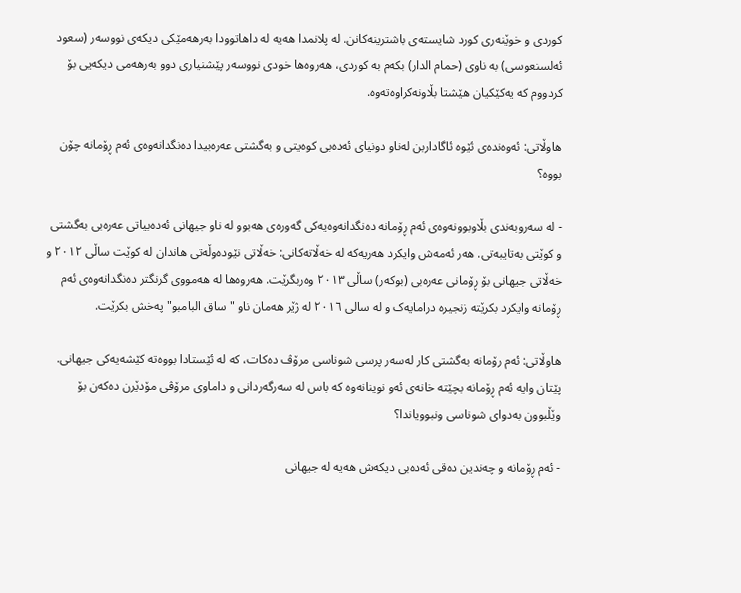کوردی و خوێنەری کورد شایستەی باشترینەکانن. لە پلانمدا هەیە لە داهاتوودا بەرهەمێکی دیکەی نووسەر (سعود ئەلسنعوسی) بە ناوی (حمام الدار) بکەم بە کوردی، هەروەها خودی نووسەر پێشنیاری دوو بەرهەمی دیکەیی بۆ کردووم کە یەکێکیان هێشتا بڵاونەکراوەتەوە.

هاوڵاتی: ئەوەندەى ئێوە ئاگاداربن لەناو دونیاى ئەدەبى کوەیتى و بەگشتى عەرەبیدا دەنگدانەوەى ئەم ڕۆمانە چۆن بووە؟

- لە سەروبەندی بڵاوبوونەوەی ئەم ڕۆمانە دەنگدانەوەیەکی گەورەی هەبوو لە ناو جیهانی ئەدەبیاتی عەرەبی بەگشتی و کوێتی بەتایبەتی. هەر ئەمەش وایکرد هەریەکە لە خەڵاتەکانی: خەڵاتی نێودەوڵەتی هاندان لە کوێت ساڵی ٢٠١٢ و خەڵاتی جیهانی بۆ ڕۆمانی عەرەبی (بوکەر) ساڵی ٢٠١٣ وەربگرێت. هەروەها لە هەمووی گرنگتر دەنگدانەوەی ئەم ڕۆمانە وایکرد بکرێتە زنجیرە درامایەک و لە سالی ٢٠١٦ لە ژێر هەمان ناو "ساق البامبو" پەخش بکرێت.

هاوڵاتی: ئەم رۆمانە بەگشتى کار لەسەر پرسى شوناسى مرۆڤ دەکات، کە لە ئێستادا بووەتە کێشەیەکى جیهانى. پێتان وایە ئەم ڕۆمانە بچێتە خانەى ئەو نوینانەوە کە باس لە سەرگەردانى و داماوى مرۆڤى مۆدێرن دەکەن بۆ وێڵبوون بەدواى شوناسى ونبوویاندا؟

- ئەم ڕۆمانە و چەندین دەقی ئەدەبی دیکەش هەیە لە جیهانی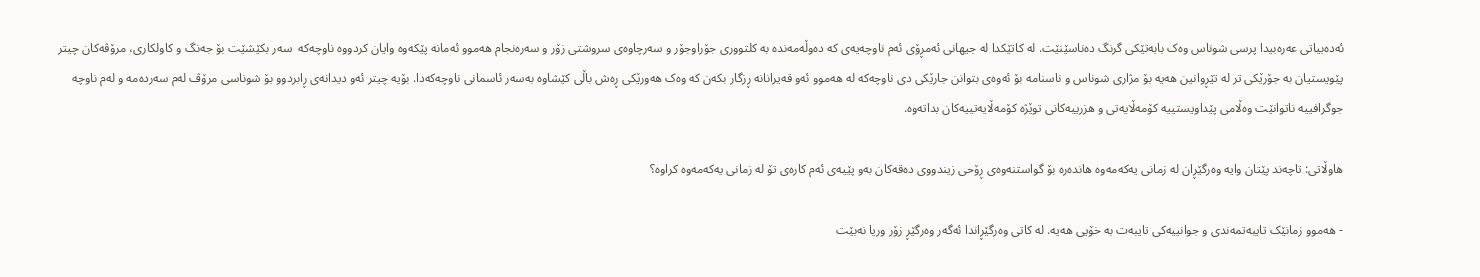ئەدەبیاتی عەرەبیدا پرسی شوناس وەک بابەتێکی گرنگ دەناسێنێت. لە کاتێکدا لە جیهانی ئەمڕۆی ئەم ناوچەیەی کە دەوڵەمەندە بە کلتووری جۆراوجۆر و سەرچاوەی سروشتی زۆر و سەرەنجام هەموو ئەمانە پێکەوە وایان کردووە ناوچەکە  سەر بکێشێت بۆ جەنگ و کاولکاری، مرۆڤەکان چیتر پێویستیان بە جۆرێکی تر لە تێڕوانین هەیە بۆ مژاری شوناس و ناسنامە بۆ ئەوەی بتوانن جارێکی دی ناوچەکە لە هەموو ئەو قەیرانانە ڕزگار بکەن کە وەک هەورێکی ڕەش باڵی کێشاوە بەسەر ئاسمانی ناوچەکەدا. بۆیە چیتر ئەو دیدانەی ڕابردوو بۆ شوناسی مرۆڤ لەم سەردەمە و لەم ناوچە جوگرافییە ناتوانێت وەڵامی پێداویستییە کۆمەڵایەتی و هزرییەکانی توێژە کۆمەڵایەتییەکان بداتەوە.

هاوڵاتی: تاچەند پێتان وایە وەرگێڕان لە زمانى یەکەمەوە هاندەرە بۆ گواستنەوەى ڕۆحى زیندووى دەقەکان بەو پێیەى ئەم کارەى تۆ لە زمانى یەکەمەوە کراوە؟

- هەموو زمانێک تایبەتمەندی و جوانییەکی تایبەت بە خۆیی هەیە. لە کاتی وەرگێڕاندا ئەگەر وەرگێڕ زۆر وریا نەبێت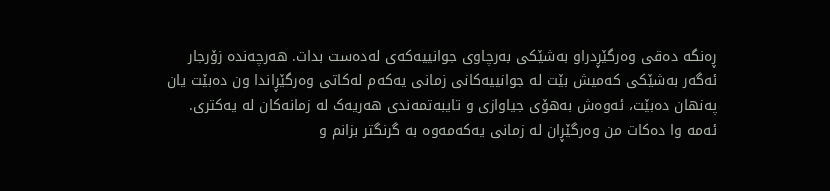ڕەنگە دەقی وەرگێڕدراو بەشێکی بەرچاوی جوانییەکەی لەدەست بدات. هەرچەندە زۆرجار ئەگەر بەشێکی کەمیش بێت لە جوانییەکانی زمانی یەکەم لەکاتی وەرگێڕاندا ون دەبێت یان پەنهان دەبێت، ئەوەش بەهۆی جیاوازی و تایبەتمەندی هەریەک لە زمانەکان لە یەکتری. ئەمە وا دەکات من وەرگێڕان لە زمانی یەکەمەوە بە گرنگتر بزانم و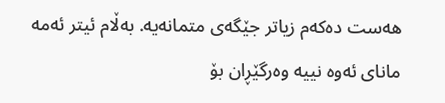هەست دەکەم زیاتر جێگەی متمانەیە. بەڵام ئیتر ئەمە مانای ئەوە نییە وەرگێڕان بۆ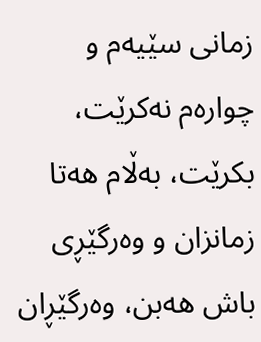زمانی سێیەم و چوارەم نەکرێت، بکرێت، بەڵام هەتا زمانزان و وەرگێڕی باش هەبن، وەرگێڕان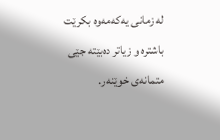لە زمانی یەکەمەوە بکرێت باشترە و زیاتر دەبێتە جێی متمانەی خوێنەر.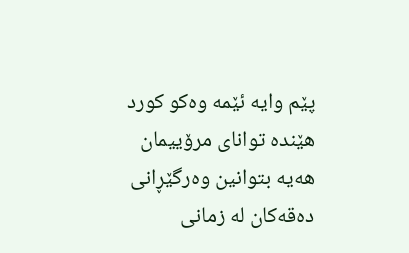پێم وایە ئێمە وەکو کورد هێندە توانای مرۆییمان هەیە بتوانین وەرگێڕانی دەقەکان لە زمانی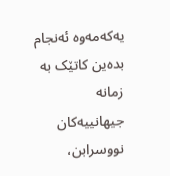یەکەمەوە ئەنجام بدەین کاتێک بە زمانە جیهانییەکان نووسرابن،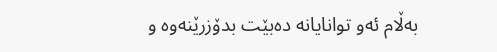بەڵام ئەو توانایانە دەبێت بدۆزرێنەوە و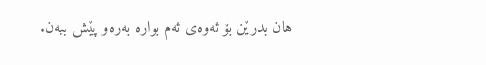هان بدرێن بۆ ئەوەی ئەم بوارە بەرەو پێش ببەن.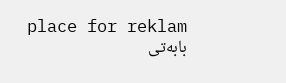place for reklam
بابه‌تی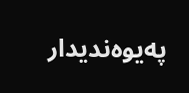په‌یوه‌ندیدار